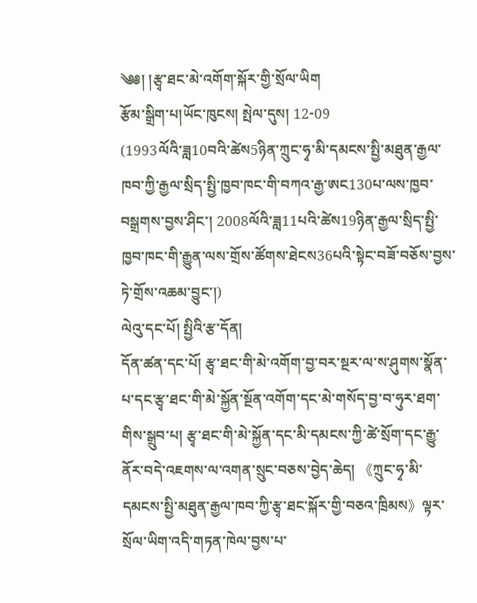༄༅། །རྩྭ་ཐང་མེ་འགོག་སྐོར་གྱི་སྲོལ་ཡིག
རྩོམ་སྒྲིག་པ།ཡོང་ཁུངས། སྤེལ་དུས། 12-09
(1993ལོའི་ཟླ10བའི་ཚེས5ཉིན་ཀྲུང་ཧྭ་མི་དམངས་སྤྱི་མཐུན་རྒྱལ་ཁབ་ཀྱི་རྒྱལ་སྲིད་སྤྱི་ཁྱབ་ཁང་གི་བཀའ་རྒྱ་ཨང130པ་ལས་ཁྱབ་བསྒྲགས་བྱས་ཤིང་། 2008ལོའི་ཟླ11པའི་ཚེས19ཉིན་རྒྱལ་སྲིད་སྤྱི་ཁྱབ་ཁང་གི་རྒྱུན་ལས་གྲོས་ཚོགས་ཐེངས36པའི་སྟེང་བཟོ་བཅོས་བྱས་ཏེ་གྲོས་འཆམ་བྱུང་།)
ལེའུ་དང་པོ། སྤྱིའི་རྩ་དོན།
དོན་ཚན་དང་པོ། རྩྭ་ཐང་གི་མེ་འགོག་བྱ་བར་སྔར་ལ་ས་ཤུགས་སྣོན་པ་དང་རྩྭ་ཐང་གི་མེ་སྐྱོན་སྔོན་འགོག་དང་མེ་གསོད་བྱ་བ་ཧུར་ཐག་གིས་སྒྲུབ་པ། རྩྭ་ཐང་གི་མེ་སྐྱོན་དང་མི་དམངས་ཀྱི་ཚེ་སྲོག་དང་རྒྱུ་ནོར་བདེ་འཇགས་ལ་འགན་སྲུང་བཅས་བྱེད་ཆེད། 《ཀྲུང་ཧྭ་མི་དམངས་སྤྱི་མཐུན་རྒྱལ་ཁབ་ཀྱི་རྩྭ་ཐང་སྐོར་གྱི་བཅའ་ཁྲིམས》ལྟར་སྲོལ་ཡིག་འདི་གཏན་ཁེལ་བྱས་པ་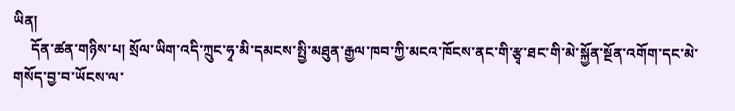ཡིན།
     དོན་ཚན་གཉིས་པ། སྲོལ་ཡིག་འདི་ཀྲུང་ཧྭ་མི་དམངས་སྤྱི་མཐུན་རྒྱལ་ཁབ་ཀྱི་མངའ་ཁོངས་ནང་གི་རྩྭ་ཐང་གི་མེ་སྐྱོན་སྔོན་འགོག་དང་མེ་གསོད་བྱ་བ་ཡོངས་ལ་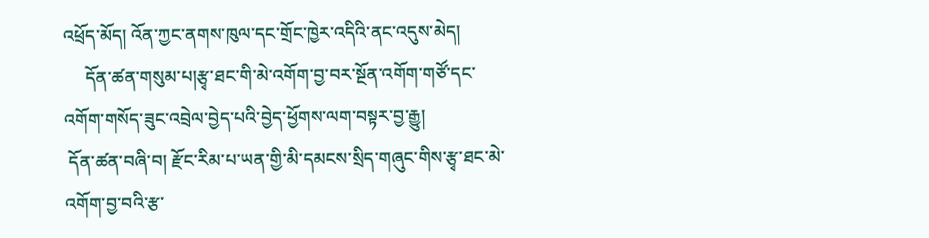འཕྲོད་མོད། འོན་ཀྱང་ནགས་ཁུལ་དང་གྲོང་ཁྱེར་འདིའི་ནང་འདུས་མེད།
     དོན་ཚན་གསུམ་པ།རྩྭ་ཐང་གི་མེ་འགོག་བྱ་བར་སྔོན་འགོག་གཙོ་དང་འགོག་གསོད་ཟུང་འབྲེལ་བྱེད་པའི་བྱེད་ཕྱོགས་ལག་བསྟར་བྱ་རྒྱུ།
 དོན་ཚན་བཞི་བ། རྫོང་རིམ་པ་ཡན་གྱི་མི་དམངས་སྲིད་གཞུང་གིས་རྩྭ་ཐང་མེ་འགོག་བྱ་བའི་རྩ་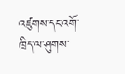འཛུགས་དང་འགོ་ཁྲིད་ལ་ཤུགས་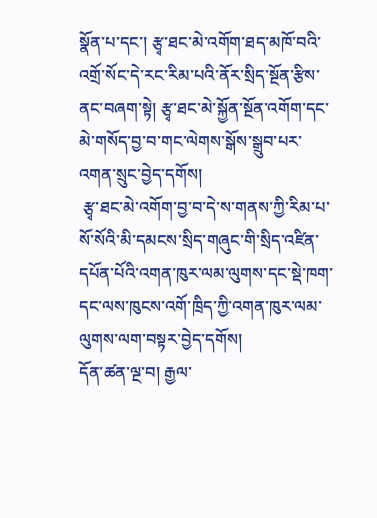སྣོན་པ་དང་། རྩྭ་ཐང་མེ་འགོག་ཐད་མཁོ་བའི་འགྲོ་སོང་དེ་རང་རིམ་པའི་ནོར་སྲིད་སྔོན་རྩིས་ནང་བཞག་སྟེ། རྩྭ་ཐང་མེ་སྐྱོན་སྔོན་འགོག་དང་མེ་གསོད་བྱ་བ་གང་ལེགས་སྒོས་སྒྲུབ་པར་འགན་སྲུང་བྱེད་དགོས།
 རྩྭ་ཐང་མེ་འགོག་བྱ་བ་དེ་ས་གནས་ཀྱི་རིམ་པ་སོ་སོའི་མི་དམངས་སྲིད་གཞུང་གི་སྲིད་འཛིན་དཔོན་པོའི་འགན་ཁུར་ལམ་ལུགས་དང་སྡེ་ཁག་དང་ལས་ཁུངས་འགོ་ཁྲིད་ཀྱི་འགན་ཁུར་ལམ་ལུགས་ལག་བསྟར་བྱེད་དགོས།
དོན་ཚན་ལྔ་བ། རྒྱལ་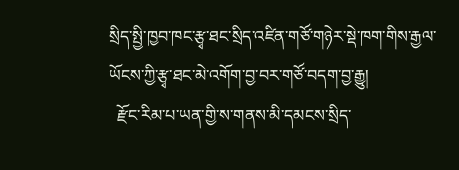སྲིད་སྤྱི་ཁྱབ་ཁང་རྩྭ་ཐང་སྲིད་འཛིན་གཙོ་གཉེར་སྡེ་ཁག་གིས་རྒྱལ་ཡོངས་ཀྱི་རྩྭ་ཐང་མེ་འགོག་བྱ་བར་གཙོ་བདག་བྱ་རྒྱུ།
  རྫོང་རིམ་པ་ཡན་གྱི་ས་གནས་མི་དམངས་སྲིད་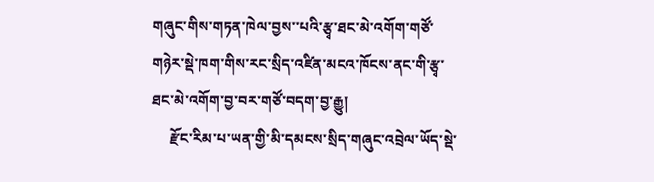གཞུང་གིས་གཏན་ཁེལ་བྱས་་པའི་རྩྭ་ཐང་མེ་འགོག་གཙོ་གཉེར་སྡེ་ཁག་གིས་རང་སྲིད་འཛིན་མངའ་ཁོངས་ནང་གི་རྩྭ་ཐང་མེ་འགོག་བྱ་བར་གཙོ་བདག་བྱ་རྒྱུ།
     རྫོང་རིམ་པ་ཡན་གྱི་མི་དམངས་སྲིད་གཞུང་འབྲེལ་ཡོད་སྡེ་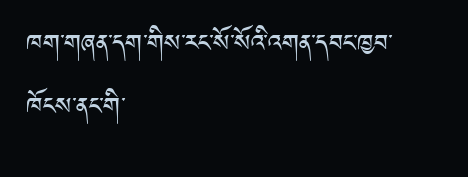ཁག་གཞན་དག་གིས་རང་སོ་སོའི་འགན་དབང་ཁྱབ་ཁོངས་ནང་གི་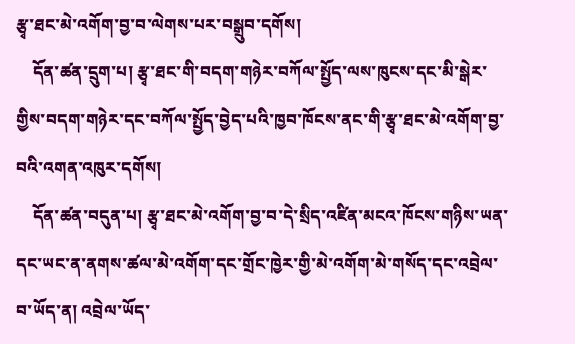རྩྭ་ཐང་མེ་འགོག་བྱ་བ་ལེགས་པར་བསྒྲུབ་དགོས།
    དོན་ཚན་དྲུག་པ། རྩྭ་ཐང་གི་བདག་གཉེར་བཀོལ་སྤྱོད་ལས་ཁུངས་དང་མི་སྒེར་གྱིས་བདག་གཉེར་དང་བཀོལ་སྤྱོད་བྱེད་པའི་ཁྱབ་ཁོངས་ནང་གི་རྩྭ་ཐང་མེ་འགོག་བྱ་བའི་འགན་འཁུར་དགོས།
    དོན་ཚན་བདུན་པ། རྩྭ་ཐང་མེ་འགོག་བྱ་བ་དེ་སྲིད་འཛིན་མངའ་ཁོངས་གཉིས་ཡན་དང་ཡང་ན་ནགས་ཚལ་མེ་འགོག་དང་གྲོང་ཁྱེར་གྱི་མེ་འགོག་མེ་གསོད་དང་འབྲེལ་བ་ཡོད་ན། འབྲེལ་ཡོད་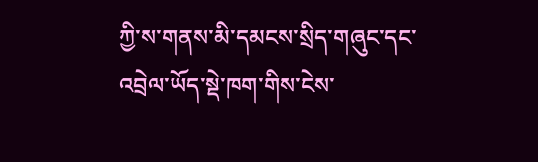ཀྱི་ས་གནས་མི་དམངས་སྲིད་གཞུང་དང་འབྲེལ་ཡོད་སྡེ་ཁག་གིས་ངེས་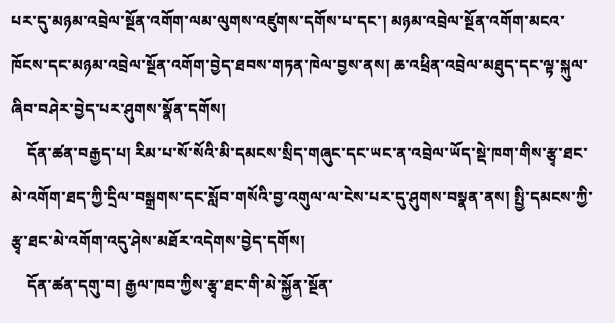པར་དུ་མཉམ་འབྲེལ་སྔོན་འགོག་ལམ་ལུགས་འཛུགས་དགོས་པ་དང་། མཉམ་འབྲེལ་སྔོན་འགོག་མངའ་ཁོངས་དང་མཉམ་འབྲེལ་སྔོན་འགོག་བྱེད་ཐབས་གཏན་ཁེལ་བྱས་ནས། ཆ་འཕྲིན་འབྲེལ་མཐུད་དང་ལྟ་སྐུལ་ཞིབ་བཤེར་བྱེད་པར་ཤུགས་སྣོན་དགོས།
    དོན་ཚན་བརྒྱད་པ། རིམ་པ་སོ་སོའི་མི་དམངས་སྲིད་གཞུང་དང་ཡང་ན་འབྲེལ་ཡོད་སྡེ་ཁག་གིས་རྩྭ་ཐང་མེ་འགོག་ཐད་ཀྱི་དྲིལ་བསྒྲགས་དང་སློབ་གསོའི་བྱ་འགུལ་ལ་ངེས་པར་དུ་ཤུགས་བསྣན་ནས། སྤྱི་དམངས་ཀྱི་རྩྭ་ཐང་མེ་འགོག་འདུ་ཤེས་མཐོར་འདེགས་བྱེད་དགོས།
    དོན་ཚན་དགུ་བ། རྒྱལ་ཁབ་ཀྱིས་རྩྭ་ཐང་གི་མེ་སྐྱོན་སྔོན་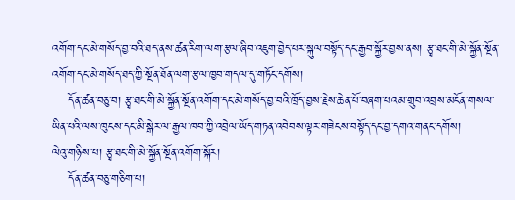འགོག་དང་མེ་གསོད་བྱ་བའི་ཐད་ནས་ཚན་རིག་ལག་རྩལ་ཞིབ་འཇུག་བྱེད་པར་སྐུལ་བསྟོད་དང་རྒྱབ་སྐྱོར་བྱས་ནས། རྩྭ་ཐང་གི་མེ་སྐྱོན་སྔོན་འགོག་དང་མེ་གསོད་ཐད་ཀྱི་སྔོན་ཐོན་ལག་རྩལ་ཁྱབ་གདལ་དུ་གཏོང་དགོས།
    དོན་ཚན་བཅུ་བ། རྩྭ་ཐང་གི་མེ་སྐྱོན་སྔོན་འགོག་དང་མེ་གསོད་བྱ་བའི་ཁྲོད་བྱས་རྗེས་ཆེན་པོ་བཞག་པའམ་གྲུབ་འབྲས་མངོན་གསལ་ཡིན་པའི་ལས་ཁུངས་དང་མི་སྒེར་ལ་རྒྱལ་ཁབ་ཀྱི་འབྲེལ་ཡོད་གཏན་འབེབས་ལྟར་གཟེངས་བསྟོད་དང་བྱ་དགའ་གནང་དགོས།
ལེའུ་གཉིས་པ། རྩྭ་ཐང་གི་མེ་སྐྱོན་སྔོན་འགོག་སྐོར།
    དོན་ཚན་བཅུ་གཅིག་པ།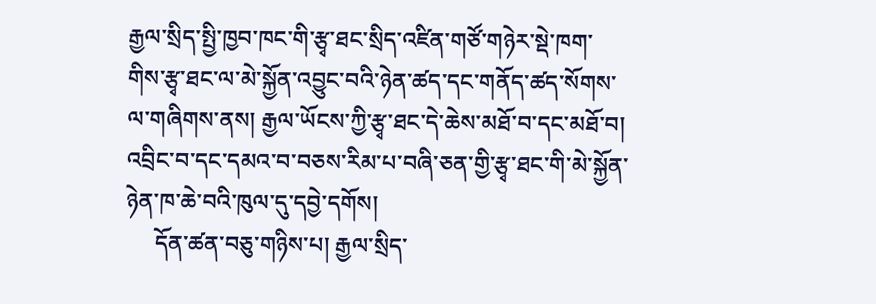རྒྱལ་སྲིད་སྤྱི་ཁྱབ་ཁང་གི་རྩྭ་ཐང་སྲིད་འཛིན་གཙོ་གཉེར་སྡེ་ཁག་གིས་རྩྭ་ཐང་ལ་མེ་སྐྱོན་འབྱུང་བའི་ཉེན་ཚད་དང་གནོད་ཚད་སོགས་ལ་གཞིགས་ནས། རྒྱལ་ཡོངས་ཀྱི་རྩྭ་ཐང་དེ་ཆེས་མཐོ་བ་དང་མཐོ་བ། འབྲིང་བ་དང་དམའ་བ་བཅས་རིམ་པ་བཞི་ཅན་གྱི་རྩྭ་ཐང་གི་མེ་སྐྱོན་ཉེན་ཁ་ཆེ་བའི་ཁུལ་དུ་དབྱེ་དགོས།
     དོན་ཚན་བཅུ་གཉིས་པ། རྒྱལ་སྲིད་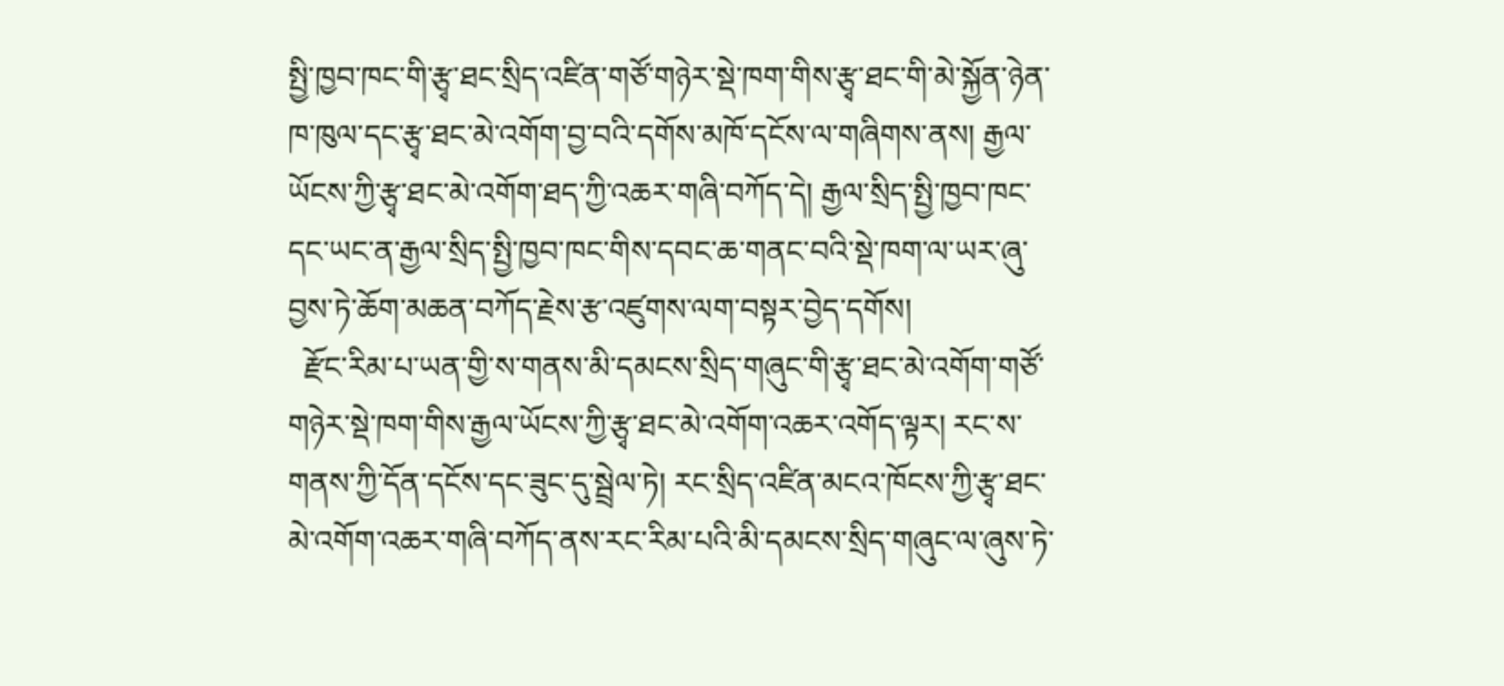སྤྱི་ཁྱབ་ཁང་གི་རྩྭ་ཐང་སྲིད་འཛིན་གཙོ་གཉེར་སྡེ་ཁག་གིས་རྩྭ་ཐང་གི་མེ་སྐྱོན་ཉེན་ཁ་ཁུལ་དང་རྩྭ་ཐང་མེ་འགོག་བྱ་བའི་དགོས་མཁོ་དངོས་ལ་གཞིགས་ནས། རྒྱལ་ཡོངས་ཀྱི་རྩྭ་ཐང་མེ་འགོག་ཐད་ཀྱི་འཆར་གཞི་བཀོད་དེ། རྒྱལ་སྲིད་སྤྱི་ཁྱབ་ཁང་དང་ཡང་ན་རྒྱལ་སྲིད་སྤྱི་ཁྱབ་ཁང་གིས་དབང་ཆ་གནང་བའི་སྡེ་ཁག་ལ་ཡར་ཞུ་བྱས་ཏེ་ཆོག་མཆན་བཀོད་རྗེས་རྩ་འཛུགས་ལག་བསྟར་བྱེད་དགོས།
  རྫོང་རིམ་པ་ཡན་གྱི་ས་གནས་མི་དམངས་སྲིད་གཞུང་གི་རྩྭ་ཐང་མེ་འགོག་གཙོ་གཉེར་སྡེ་ཁག་གིས་རྒྱལ་ཡོངས་ཀྱི་རྩྭ་ཐང་མེ་འགོག་འཆར་འགོད་ལྟར། རང་ས་གནས་ཀྱི་དོན་དངོས་དང་ཟུང་དུ་སྦྲེལ་ཏེ། རང་སྲིད་འཛིན་མངའ་ཁོངས་ཀྱི་རྩྭ་ཐང་མེ་འགོག་འཆར་གཞི་བཀོད་ནས་རང་རིམ་པའི་མི་དམངས་སྲིད་གཞུང་ལ་ཞུས་ཏེ་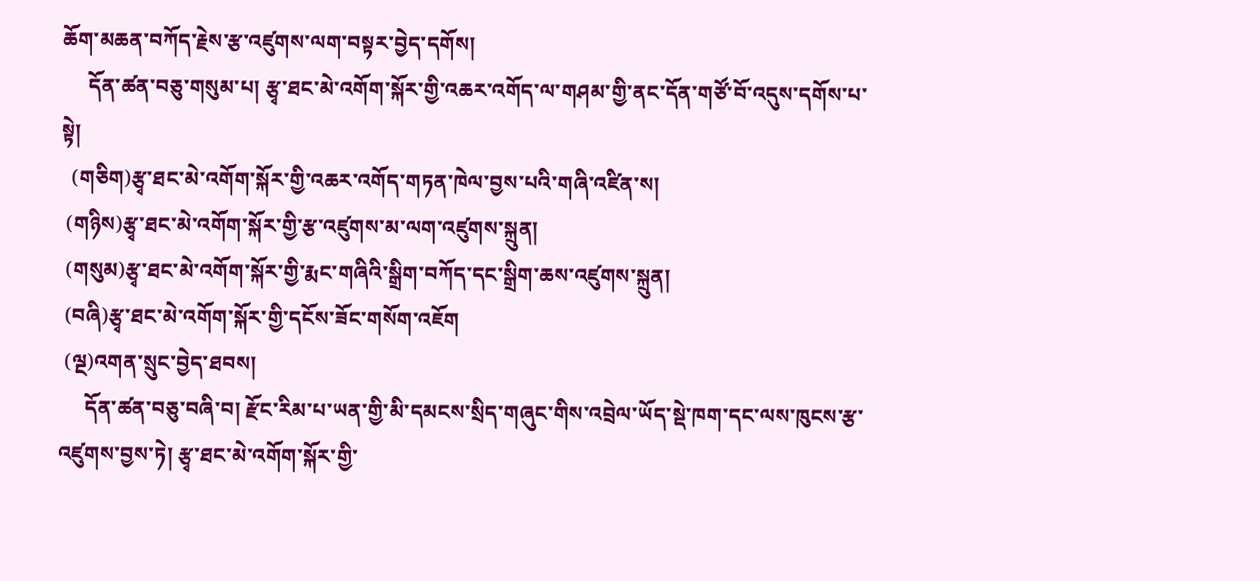ཆོག་མཆན་བཀོད་རྗེས་རྩ་འཛུགས་ལག་བསྟར་བྱེད་དགོས།
     དོན་ཚན་བཅུ་གསུམ་པ། རྩྭ་ཐང་མེ་འགོག་སྐོར་གྱི་འཆར་འགོད་ལ་གཤམ་གྱི་ནང་དོན་གཙོ་བོ་འདུས་དགོས་པ་སྟེ།
  (གཅིག)རྩྭ་ཐང་མེ་འགོག་སྐོར་གྱི་འཆར་འགོད་གཏན་ཁེལ་བྱས་པའི་གཞི་འཛིན་ས།
 (གཉིས)རྩྭ་ཐང་མེ་འགོག་སྐོར་གྱི་རྩ་འཛུགས་མ་ལག་འཛུགས་སྐྲུན།
 (གསུམ)རྩྭ་ཐང་མེ་འགོག་སྐོར་གྱི་རྨང་གཞིའི་སྒྲིག་བཀོད་དང་སྒྲིག་ཆས་འཛུགས་སྐྲུན།
 (བཞི)རྩྭ་ཐང་མེ་འགོག་སྐོར་གྱི་དངོས་ཟོང་གསོག་འཇོག
 (ལྔ)འགན་སྲུང་བྱེད་ཐབས།
     དོན་ཚན་བཅུ་བཞི་བ། རྫོང་རིམ་པ་ཡན་གྱི་མི་དམངས་སྲིད་གཞུང་གིས་འབྲེལ་ཡོད་སྡེ་ཁག་དང་ལས་ཁུངས་རྩ་འཛུགས་བྱས་ཏེ། རྩྭ་ཐང་མེ་འགོག་སྐོར་གྱི་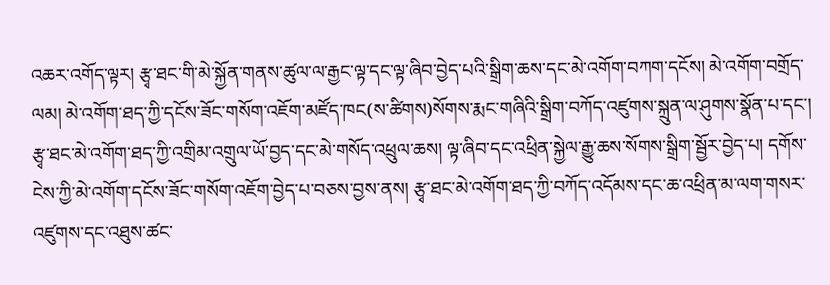འཆར་འགོད་ལྟར། རྩྭ་ཐང་གི་མེ་སྐྱོན་གནས་ཚུལ་ལ་རྒྱང་ལྟ་དང་ལྟ་ཞིབ་བྱེད་པའི་སྒྲིག་ཆས་དང་མེ་འགོག་བཀག་དངོས། མེ་འགོག་བགྲོད་ལམ། མེ་འགོག་ཐད་ཀྱི་དངོས་ཟོང་གསོག་འཇོག་མཛོད་ཁང(ས་ཚིགས)སོགས་རྨང་གཞིའི་སྒྲིག་བཀོད་འཛུགས་སྐྲུན་ལ་ཤུགས་སྣོན་པ་དང་། རྩྭ་ཐང་མེ་འགོག་ཐད་ཀྱི་འགྲིམ་འགྲུལ་ཡོ་བྱད་དང་མེ་གསོད་འཕྲུལ་ཆས། ལྟ་ཞིབ་དང་འཕྲིན་སྐྱེལ་རྒྱུ་ཆས་སོགས་སྒྲིག་སྦྱོར་བྱེད་པ། དགོས་ངེས་ཀྱི་མེ་འགོག་དངོས་ཟོང་གསོག་འཇོག་བྱེད་པ་བཅས་བྱས་ནས། རྩྭ་ཐང་མེ་འགོག་ཐད་ཀྱི་བཀོད་འདོམས་དང་ཆ་འཕྲིན་མ་ལག་གསར་འཛུགས་དང་འཐུས་ཚང་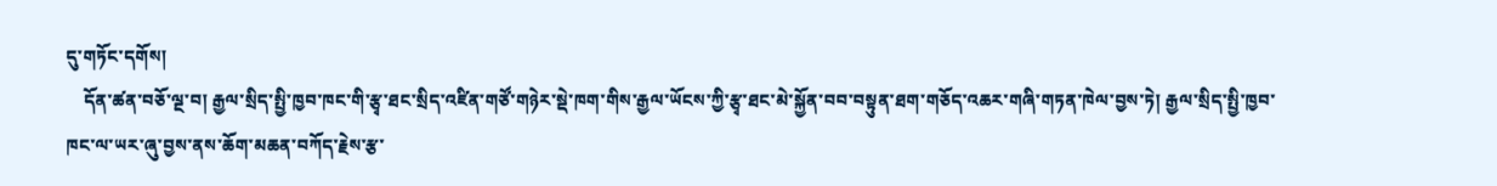དུ་གཏོང་དགོས།
    དོན་ཚན་བཅོ་ལྔ་བ། རྒྱལ་སྲིད་སྤྱི་ཁྱབ་ཁང་གི་རྩྭ་ཐང་སྲིད་འཛིན་གཙོ་གཉེར་སྡེ་ཁག་གིས་རྒྱལ་ཡོངས་ཀྱི་རྩྭ་ཐང་མེ་སྐྱོན་བབ་བསྟུན་ཐག་གཅོད་འཆར་གཞི་གཏན་ཁེལ་བྱས་ཏེ། རྒྱལ་སྲིད་སྤྱི་ཁྱབ་ཁང་ལ་ཡར་ཞུ་བྱས་ནས་ཆོག་མཆན་བཀོད་རྗེས་རྩ་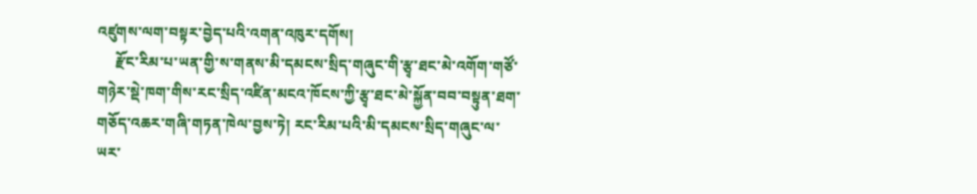འཛུགས་ལག་བསྟར་བྱེད་པའི་འགན་འཁུར་དགོས།
     རྫོང་རིམ་པ་ཡན་གྱི་ས་གནས་མི་དམངས་སྲིད་གཞུང་གི་རྩྭ་ཐང་མེ་འགོག་གཙོ་གཉེར་སྡེ་ཁག་གིས་རང་སྲིད་འཛིན་མངའ་ཁོངས་ཀྱི་རྩྭ་ཐང་མེ་སྐྱོན་བབ་བསྟུན་ཐག་གཅོད་འཆར་གཞི་གཏན་ཁེལ་བྱས་ཏེ། རང་རིམ་པའི་མི་དམངས་སྲིད་གཞུང་ལ་ཡར་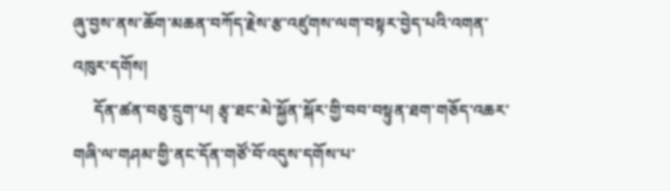ཞུ་བྱས་ནས་ཆོག་མཆན་བཀོད་རྗེས་རྩ་འཛུགས་ལག་བསྟར་བྱེད་པའི་འགན་འཁུར་དགོས།
     དོན་ཚན་བཅུ་དྲུག་པ། རྩྭ་ཐང་མེ་སྐྱོན་སྐོར་གྱི་བབ་བསྟུན་ཐག་གཅོད་འཆར་གཞི་ལ་གཤམ་གྱི་ནང་དོན་གཙོ་བོ་འདུས་དགོས་པ་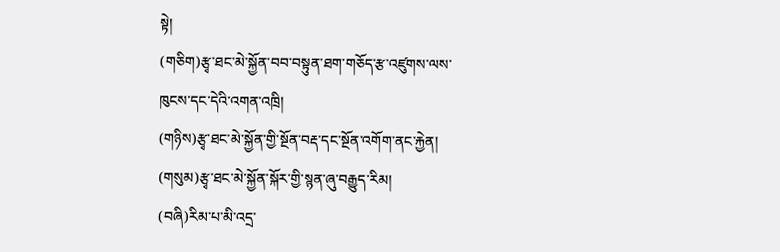སྟེ།
(གཅིག)རྩྭ་ཐང་མེ་སྐྱོན་བབ་བསྟུན་ཐག་གཅོད་རྩ་འཛུགས་ལས་ཁུངས་དང་དེའི་འགན་འཁྲི།
(གཉིས)རྩྭ་ཐང་མེ་སྐྱོན་གྱི་སྔོན་བརྡ་དང་སྔོན་འགོག་ནང་རྐྱེན།
(གསུམ)རྩྭ་ཐང་མེ་སྐྱོན་སྐོར་གྱི་སྙན་ཞུ་བརྒྱུད་རིམ།
(བཞི)རིམ་པ་མི་འདྲ་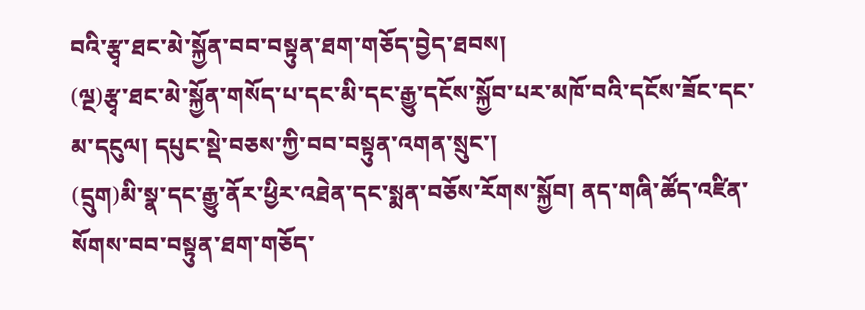བའི་རྩྭ་ཐང་མེ་སྐྱོན་བབ་བསྟུན་ཐག་གཅོད་བྱེད་ཐབས།
(ལྔ)རྩྭ་ཐང་མེ་སྐྱོན་གསོད་པ་དང་མི་དང་རྒྱུ་དངོས་སྐྱོབ་པར་མཁོ་བའི་དངོས་ཟོང་དང་མ་དངུལ། དཔུང་སྡེ་བཅས་ཀྱི་བབ་བསྟུན་འགན་སྲུང་།
(དྲུག)མི་སྣ་དང་རྒྱུ་ནོར་ཕྱིར་འཐེན་དང་སྨན་བཅོས་རོགས་སྐྱོབ། ནད་གཞི་ཚོད་འཛིན་སོགས་བབ་བསྟུན་ཐག་གཅོད་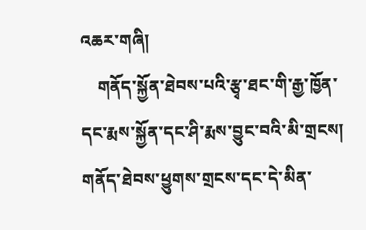འཆར་གཞི།
    གནོད་སྐྱོན་ཐེབས་པའི་རྩྭ་ཐང་གི་རྒྱ་ཁྱོན་དང་རྨས་སྐྱོན་དང་ཤི་རྨས་བྱུང་བའི་མི་གྲངས། གནོད་ཐེབས་ཕྱུགས་གྲངས་དང་དེ་མིན་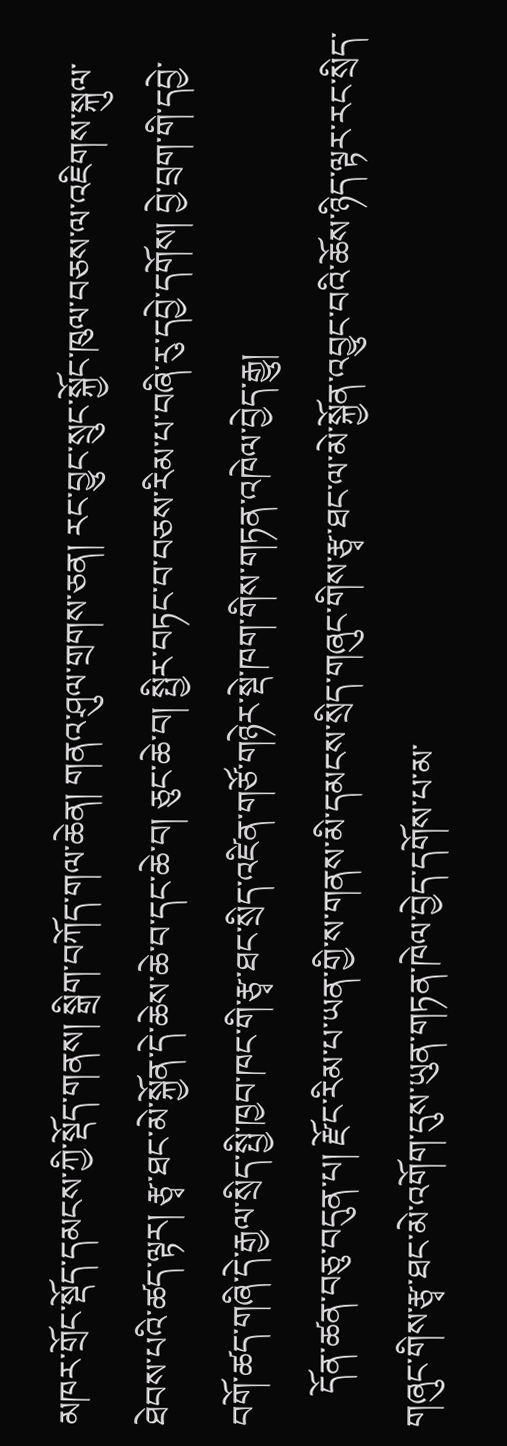མཁར་གྲོང་སྡོད་དམངས་ཀྱི་སྡོད་གནས། སྒྲིག་བཀོད་གལ་ཆེན། གནའ་ཤུལ་གྲགས་ཅན། རང་བྱུང་སྲུང་སྐྱོང་ཁུལ་བཅས་ལ་འཇིགས་སྐུལ་ཐེབས་པའི་ཚད་ལྟར། རྩྭ་ཐང་མེ་སྐྱོན་དེ་ཆེས་ཆེ་བ་དང་ཆེ་བ། ཅུང་ཆེ་བ། སྤྱིར་བཏང་བ་བཅས་རིམ་པ་བཞི་རུ་དབྱེ་དགོས། བྱེ་བྲག་གི་དབྱེ་བགོ་ཚད་གཞི་དེ་རྒྱལ་སྲིད་སྤྱི་ཁྱབ་ཁང་གི་རྩྭ་ཐང་སྲིད་འཛིན་གཙོ་གཉེར་སྡེ་ཁག་གིས་གཏན་འཁེལ་བྱེད་རྒྱུ།
    དོན་ཚན་བཅུ་བདུན་པ། རྫོང་རིམ་པ་ཡན་གྱི་ས་གནས་མི་དམངས་སྲིད་གཞུང་གིས་རྩྭ་ཐང་ལ་མེ་སྐྱོན་འབྱུང་བའི་ཆོས་ཉིད་ལྟར་རང་སྲིད་གཞུང་གིས་རྩྭ་ཐང་མེ་འགོག་དུས་ཡུན་གཏན་ཁེལ་བྱེད་དགོས་པ་མ་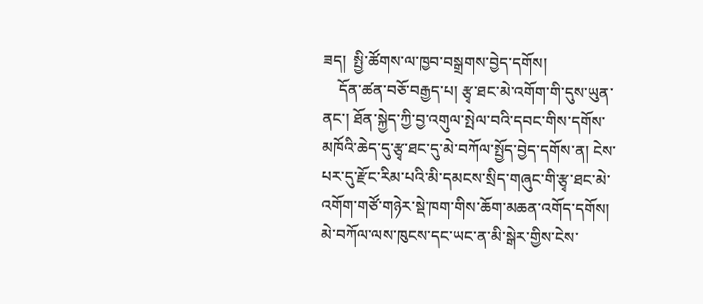ཟད།  སྤྱི་ཚོགས་ལ་ཁྱབ་བསྒྲགས་བྱེད་དགོས།
    དོན་ཚན་བཅོ་བརྒྱད་པ། རྩྭ་ཐང་མེ་འགོག་གི་དུས་ཡུན་ནང་། ཐོན་སྐྱེད་ཀྱི་བྱ་འགུལ་སྤེལ་བའི་དབང་གིས་དགོས་མཁོའི་ཆེད་དུ་རྩྭ་ཐང་དུ་མེ་བཀོལ་སྤྱོད་བྱེད་དགོས་ན། ངེས་པར་དུ་རྫོང་རིམ་པའི་མི་དམངས་སྲིད་གཞུང་གི་རྩྭ་ཐང་མེ་འགོག་གཙོ་གཉེར་སྡེ་ཁག་གིས་ཆོག་མཆན་འགོད་དགོས། མེ་བཀོལ་ལས་ཁུངས་དང་ཡང་ན་མི་སྒེར་གྱིས་ངེས་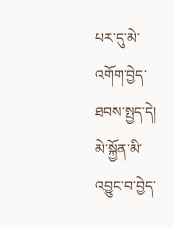པར་དུ་མེ་འགོག་བྱེད་ཐབས་སྤྱད་དེ། མེ་སྐྱོན་མི་འབྱུང་བ་བྱེད་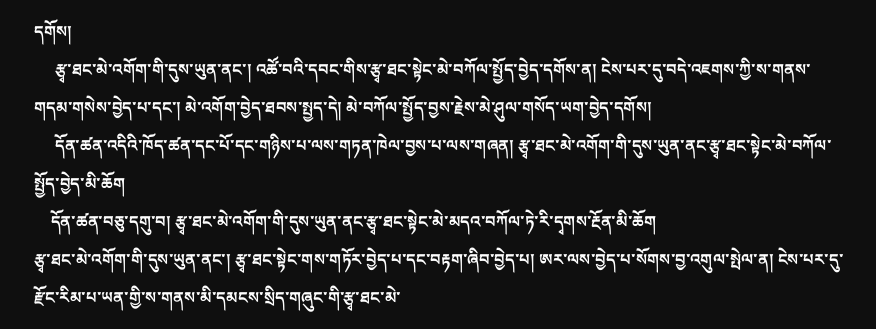དགོས།
     རྩྭ་ཐང་མེ་འགོག་གི་དུས་ཡུན་ནང་། འཚོ་བའི་དབང་གིས་རྩྭ་ཐང་སྟེང་མེ་བཀོལ་སྤྱོད་བྱེད་དགོས་ན། ངེས་པར་དུ་བདེ་འཇགས་ཀྱི་ས་གནས་གདམ་གསེས་བྱེད་པ་དང་། མེ་འགོག་བྱེད་ཐབས་སྤྱད་དེ། མེ་བཀོལ་སྤྱོད་བྱས་རྗེས་མེ་ཤུལ་གསོད་ཡག་བྱེད་དགོས།
     དོན་ཚན་འདིའི་ཁོད་ཚན་དང་པོ་དང་གཉིས་པ་ལས་གཏན་ཁེལ་བྱས་པ་ལས་གཞན། རྩྭ་ཐང་མེ་འགོག་གི་དུས་ཡུན་ནང་རྩྭ་ཐང་སྟེང་མེ་བཀོལ་སྤྱོད་བྱེད་མི་ཆོག
    དོན་ཚན་བཅུ་དགུ་བ། རྩྭ་ཐང་མེ་འགོག་གི་དུས་ཡུན་ནང་རྩྭ་ཐང་སྟེང་མེ་མདའ་བཀོལ་ཏེ་རི་དྭགས་རྔོན་མི་ཆོག
རྩྭ་ཐང་མེ་འགོག་གི་དུས་ཡུན་ནང་། རྩྭ་ཐང་སྟེང་གས་གཏོར་བྱེད་པ་དང་བརྟག་ཞིབ་བྱེད་པ། ཨར་ལས་བྱེད་པ་སོགས་བྱ་འགུལ་སྤེལ་ན། ངེས་པར་དུ་རྫོང་རིམ་པ་ཡན་གྱི་ས་གནས་མི་དམངས་སྲིད་གཞུང་གི་རྩྭ་ཐང་མེ་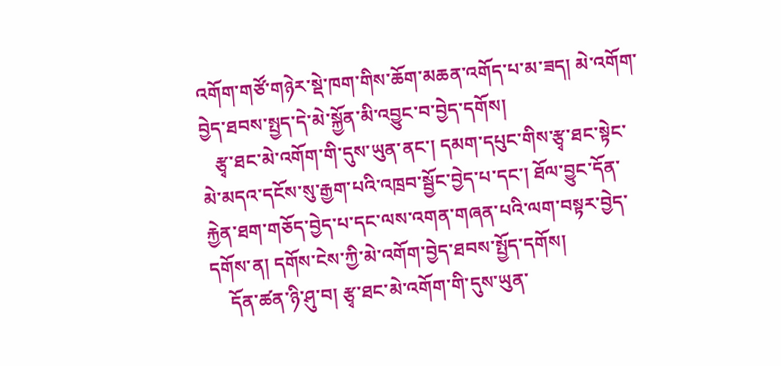འགོག་གཙོ་གཉེར་སྡེ་ཁག་གིས་ཆོག་མཆན་འགོད་པ་མ་ཟད། མེ་འགོག་བྱེད་ཐབས་སྤྱད་དེ་མེ་སྐྱོན་མི་འབྱུང་བ་བྱེད་དགོས།
   རྩྭ་ཐང་མེ་འགོག་གི་དུས་ཡུན་ནང་། དམག་དཔུང་གིས་རྩྭ་ཐང་སྟེང་མེ་མདའ་དངོས་སུ་རྒྱག་པའི་འཁྲབ་སྦྱོང་བྱེད་པ་དང་། ཐོལ་བྱུང་དོན་རྐྱེན་ཐག་གཅོད་བྱེད་པ་དང་ལས་འགན་གཞན་པའི་ལག་བསྟར་བྱེད་དགོས་ན། དགོས་ངེས་ཀྱི་མེ་འགོག་བྱེད་ཐབས་སྤྱོད་དགོས།
    དོན་ཚན་ཉི་ཤུ་བ། རྩྭ་ཐང་མེ་འགོག་གི་དུས་ཡུན་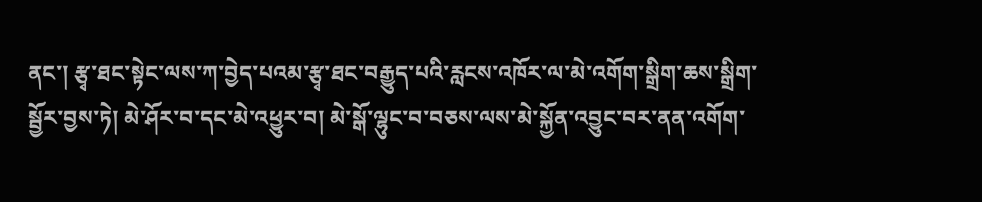ནང་། རྩྭ་ཐང་སྟེང་ལས་ཀ་བྱེད་པའམ་རྩྭ་ཐང་བརྒྱུད་པའི་རླངས་འཁོར་ལ་མེ་འགོག་སྒྲིག་ཆས་སྒྲིག་སྦྱོར་བྱས་ཏེ། མེ་ཤོར་བ་དང་མེ་འཕྱུར་བ། མེ་སྒོ་ལྷུང་བ་བཅས་ལས་མེ་སྐྱོན་འབྱུང་བར་ནན་འགོག་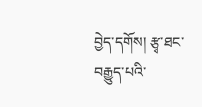བྱེད་དགོས། རྩྭ་ཐང་བརྒྱུད་པའི་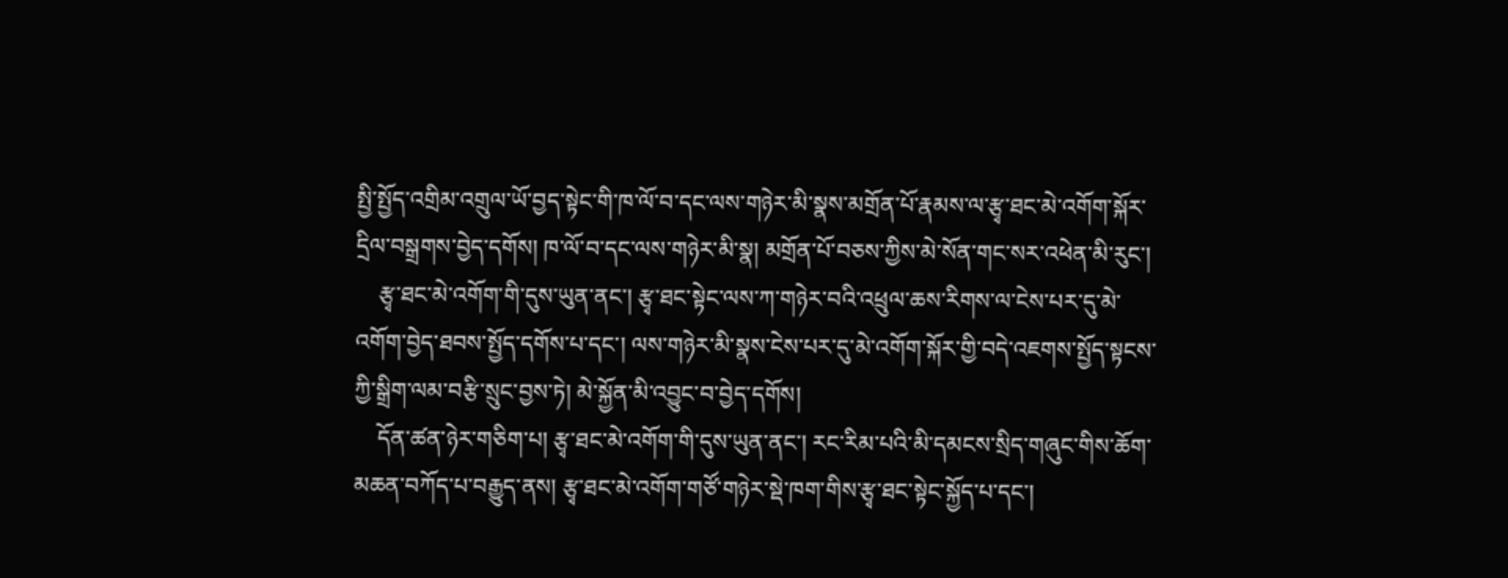སྤྱི་སྤྱོད་འགྲིམ་འགྲུལ་ཡོ་བྱད་སྟེང་གི་ཁ་ལོ་བ་དང་ལས་གཉེར་མི་སྣས་མགྲོན་པོ་རྣམས་ལ་རྩྭ་ཐང་མེ་འགོག་སྐོར་དྲིལ་བསྒྲགས་བྱེད་དགོས། ཁ་ལོ་བ་དང་ལས་གཉེར་མི་སྣ། མགྲོན་པོ་བཅས་ཀྱིས་མེ་སོན་གང་སར་འཕེན་མི་རུང་།
    རྩྭ་ཐང་མེ་འགོག་གི་དུས་ཡུན་ནང་། རྩྭ་ཐང་སྟེང་ལས་ཀ་གཉེར་བའི་འཕྲུལ་ཆས་རིགས་ལ་ངེས་པར་དུ་མེ་འགོག་བྱེད་ཐབས་སྤྱོད་དགོས་པ་དང་། ལས་གཉེར་མི་སྣས་ངེས་པར་དུ་མེ་འགོག་སྐོར་གྱི་བདེ་འཇགས་སྤྱོད་སྟངས་ཀྱི་སྒྲིག་ལམ་བརྩི་སྲུང་བྱས་ཏེ། མེ་སྐྱོན་མི་འབྱུང་བ་བྱེད་དགོས།
    དོན་ཚན་ཉེར་གཅིག་པ། རྩྭ་ཐང་མེ་འགོག་གི་དུས་ཡུན་ནང་། རང་རིམ་པའི་མི་དམངས་སྲིད་གཞུང་གིས་ཆོག་མཆན་བཀོད་པ་བརྒྱུད་ནས། རྩྭ་ཐང་མེ་འགོག་གཙོ་གཉེར་སྡེ་ཁག་གིས་རྩྭ་ཐང་སྟེང་སྐྱོད་པ་དང་།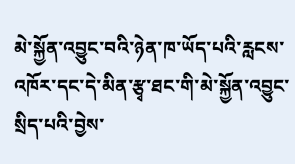མེ་སྐྱོན་འབྱུང་བའི་ཉེན་ཁ་ཡོད་པའི་རླངས་འཁོར་དང་དེ་མིན་རྩྭ་ཐང་གི་མེ་སྐྱོན་འབྱུང་སྲིད་པའི་བྱེས་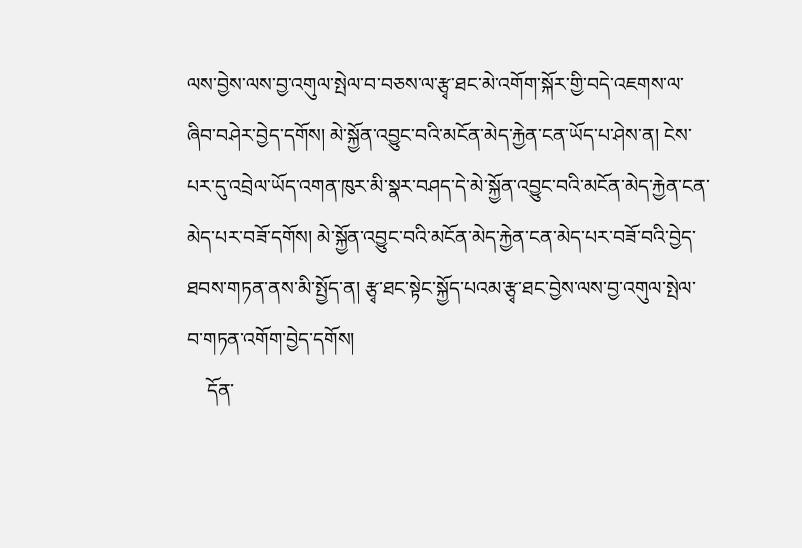ལས་བྱེས་ལས་བྱ་འགུལ་སྤེལ་བ་བཅས་ལ་རྩྭ་ཐང་མེ་འགོག་སྐོར་གྱི་བདེ་འཇགས་ལ་ཞིབ་བཤེར་བྱེད་དགོས། མེ་སྐྱོན་འབྱུང་བའི་མངོན་མེད་རྐྱེན་ངན་ཡོད་པ་ཤེས་ན། ངེས་པར་དུ་འབྲེལ་ཡོད་འགན་ཁུར་མི་སྣར་བཤད་དེ་མེ་སྐྱོན་འབྱུང་བའི་མངོན་མེད་རྐྱེན་ངན་མེད་པར་བཟོ་དགོས། མེ་སྐྱོན་འབྱུང་བའི་མངོན་མེད་རྐྱེན་ངན་མེད་པར་བཟོ་བའི་བྱེད་ཐབས་གཏན་ནས་མི་སྤྱོད་ན། རྩྭ་ཐང་སྟེང་སྐྱོད་པའམ་རྩྭ་ཐང་བྱེས་ལས་བྱ་འགུལ་སྤེལ་བ་གཏན་འགོག་བྱེད་དགོས།
    དོན་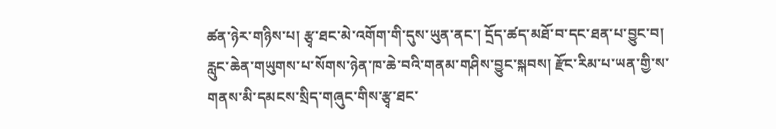ཚན་ཉེར་གཉིས་པ། རྩྭ་ཐང་མེ་འགོག་གི་དུས་ཡུན་ནང་། དྲོད་ཚད་མཐོ་བ་དང་ཐན་པ་བྱུང་བ། རླུང་ཆེན་གཡུགས་པ་སོགས་ཉེན་ཁ་ཆེ་བའི་གནམ་གཤིས་བྱུང་སྐབས། རྫོང་རིམ་པ་ཡན་གྱི་ས་གནས་མི་དམངས་སྲིད་གཞུང་གིས་རྩྭ་ཐང་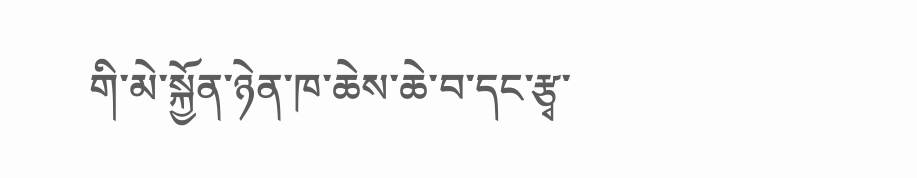གི་མེ་སྐྱོན་ཉེན་ཁ་ཆེས་ཆེ་བ་དང་རྩྭ་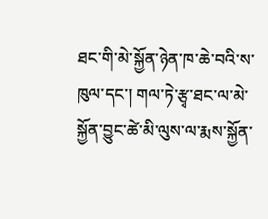ཐང་གི་མེ་སྐྱོན་ཉེན་ཁ་ཆེ་བའི་ས་ཁུལ་དང་། གལ་ཏེ་རྩྭ་ཐང་ལ་མེ་སྐྱོན་བྱུང་ཚེ་མི་ལུས་ལ་རྨས་སྐྱོན་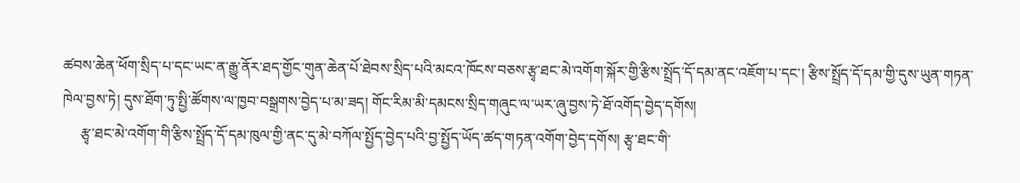ཚབས་ཆེན་ཕོག་སྲིད་པ་དང་ཡང་ན་རྒྱུ་ནོར་ཐད་གྱོང་གུན་ཆེན་པོ་ཐེབས་སྲིད་པའི་མངའ་ཁོངས་བཅས་རྩྭ་ཐང་མེ་འགོག་སྐོར་གྱི་རྩིས་སྤྲོད་དོ་དམ་ནང་འཇོག་པ་དང་། རྩིས་སྤྲོད་དོ་དམ་གྱི་དུས་ཡུན་གཏན་ཁེལ་བྱས་ཏེ། དུས་ཐོག་ཏུ་སྤྱི་ཚོགས་ལ་ཁྱབ་བསྒྲགས་བྱེད་པ་མ་ཟད། གོང་རིམ་མི་དམངས་སྲིད་གཞུང་ལ་ཡར་ཞུ་བྱས་ཏེ་ཐོ་འགོད་བྱེད་དགོས།
     རྩྭ་ཐང་མེ་འགོག་གི་རྩིས་སྤྲོད་དོ་དམ་ཁུལ་གྱི་ནང་དུ་མེ་བཀོལ་སྤྱོད་བྱེད་པའི་བྱ་སྤྱོད་ཡོད་ཚད་གཏན་འགོག་བྱེད་དགོས། རྩྭ་ཐང་གི་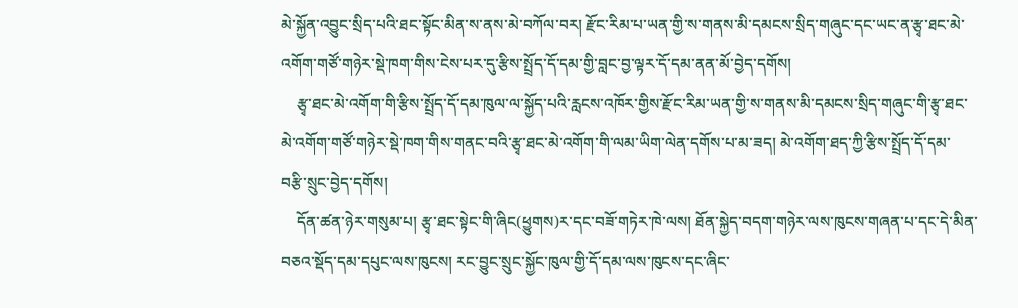མེ་སྐྱོན་འབྱུང་སྲིད་པའི་ཐང་སྟོང་མིན་ས་ནས་མེ་བཀོལ་བར། རྫོང་རིམ་པ་ཡན་གྱི་ས་གནས་མི་དམངས་སྲིད་གཞུང་དང་ཡང་ན་རྩྭ་ཐང་མེ་འགོག་གཙོ་གཉེར་སྡེ་ཁག་གིས་ངེས་པར་དུ་རྩིས་སྤྲོད་དོ་དམ་གྱི་བླང་བྱ་ལྟར་དོ་དམ་ནན་མོ་བྱེད་དགོས།
    རྩྭ་ཐང་མེ་འགོག་གི་རྩིས་སྤྲོད་དོ་དམ་ཁུལ་ལ་སྐྱོད་པའི་རླངས་འཁོར་གྱིས་རྫོང་རིམ་ཡན་གྱི་ས་གནས་མི་དམངས་སྲིད་གཞུང་གི་རྩྭ་ཐང་མེ་འགོག་གཙོ་གཉེར་སྡེ་ཁག་གིས་གནང་བའི་རྩྭ་ཐང་མེ་འགོག་གི་ལམ་ཡིག་ལེན་དགོས་པ་མ་ཟད། མེ་འགོག་ཐད་ཀྱི་རྩིས་སྤྲོད་དོ་དམ་བརྩི་སྲུང་བྱེད་དགོས།
    དོན་ཚན་ཉེར་གསུམ་པ། རྩྭ་ཐང་སྟེང་གི་ཞིང(ཕྱུགས)ར་དང་བཟོ་གཏེར་ཁེ་ལས། ཐོན་སྐྱེད་བདག་གཉེར་ལས་ཁུངས་གཞན་པ་དང་དེ་མིན་བཅའ་སྡོད་དམ་དཔུང་ལས་ཁུངས། རང་བྱུང་སྲུང་སྐྱོང་ཁུལ་གྱི་དོ་དམ་ལས་ཁུངས་དང་ཞིང་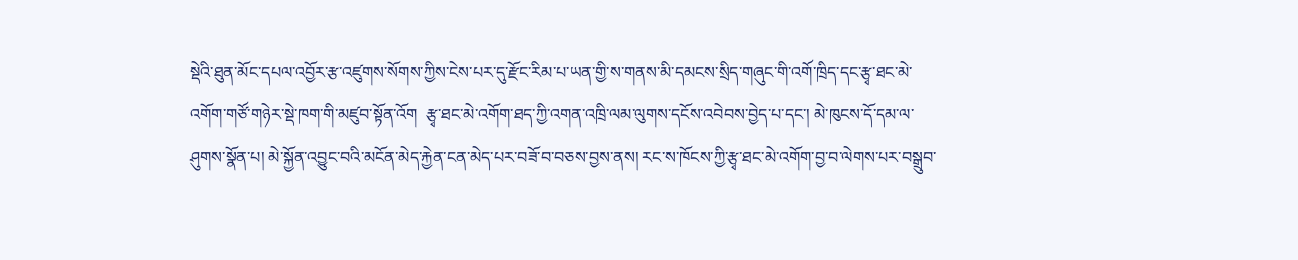སྡེའི་ཐུན་མོང་དཔལ་འབྱོར་རྩ་འཛུགས་སོགས་ཀྱིས་ངེས་པར་དུ་རྫོང་རིམ་པ་ཡན་གྱི་ས་གནས་མི་དམངས་སྲིད་གཞུང་གི་འགོ་ཁྲིད་དང་རྩྭ་ཐང་མེ་འགོག་གཙོ་གཉེར་སྡེ་ཁག་གི་མཛུབ་སྟོན་འོག  རྩྭ་ཐང་མེ་འགོག་ཐད་ཀྱི་འགན་འཁྲི་ལམ་ལུགས་དངོས་འབེབས་བྱེད་པ་དང་། མེ་ཁུངས་དོ་དམ་ལ་ཤུགས་སྣོན་པ། མེ་སྐྱོན་འབྱུང་བའི་མངོན་མེད་རྐྱེན་ངན་མེད་པར་བཟོ་བ་བཅས་བྱས་ནས། རང་ས་ཁོངས་ཀྱི་རྩྭ་ཐང་མེ་འགོག་བྱ་བ་ལེགས་པར་བསྒྲུབ་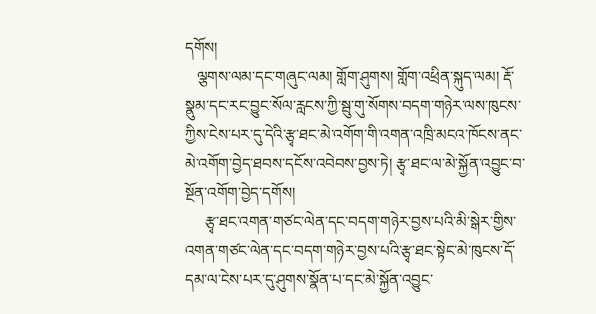དགོས།
   ལྕགས་ལམ་དང་གཞུང་ལམ། གློག་ཤུགས། གློག་འཕྲིན་སྐུད་ལམ། རྡོ་སྣུམ་དང་རང་བྱུང་སོལ་རླངས་ཀྱི་སྦུ་གུ་སོགས་བདག་གཉེར་ལས་ཁུངས་ཀྱིས་ངེས་པར་དུ་དེའི་རྩྭ་ཐང་མེ་འགོག་གི་འགན་འཁྲི་མངའ་ཁོངས་ནང་མེ་འགོག་བྱེད་ཐབས་དངོས་འབེབས་བྱས་ཏེ། རྩྭ་ཐང་ལ་མེ་སྐྱོན་འབྱུང་བ་སྔོན་འགོག་བྱེད་དགོས།
     རྩྭ་ཐང་འགན་གཙང་ལེན་དང་བདག་གཉེར་བྱས་པའི་མི་སྒེར་གྱིས་འགན་གཙང་ལེན་དང་བདག་གཉེར་བྱས་པའི་རྩྭ་ཐང་སྟེང་མེ་ཁུངས་དོ་དམ་ལ་ངེས་པར་དུ་ཤུགས་སྣོན་པ་དང་མེ་སྐྱོན་འབྱུང་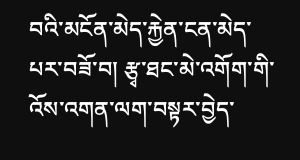བའི་མངོན་མེད་རྐྱེན་ངན་མེད་པར་བཟོ་བ། རྩྭ་ཐང་མེ་འགོག་གི་འོས་འགན་ལག་བསྟར་བྱེད་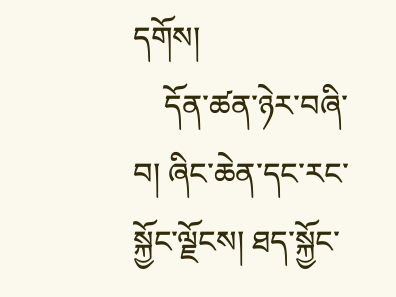དགོས།
    དོན་ཚན་ཉེར་བཞི་བ། ཞིང་ཆེན་དང་རང་སྐྱོང་ལྗོངས། ཐད་སྐྱོང་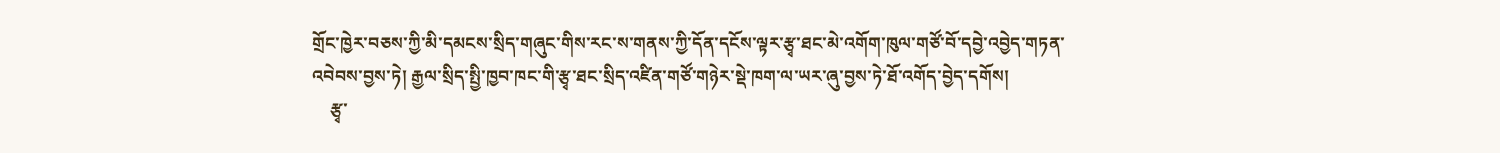གྲོང་ཁྱེར་བཅས་ཀྱི་མི་དམངས་སྲིད་གཞུང་གིས་རང་ས་གནས་ཀྱི་དོན་དངོས་ལྟར་རྩྭ་ཐང་མེ་འགོག་ཁུལ་གཙོ་བོ་དབྱེ་འབྱེད་གཏན་འབེབས་བྱས་ཏེ། རྒྱལ་སྲིད་སྤྱི་ཁྱབ་ཁང་གི་རྩྭ་ཐང་སྲིད་འཛིན་གཙོ་གཉེར་སྡེ་ཁག་ལ་ཡར་ཞུ་བྱས་ཏེ་ཐོ་འགོད་བྱེད་དགོས།
    རྩྭ་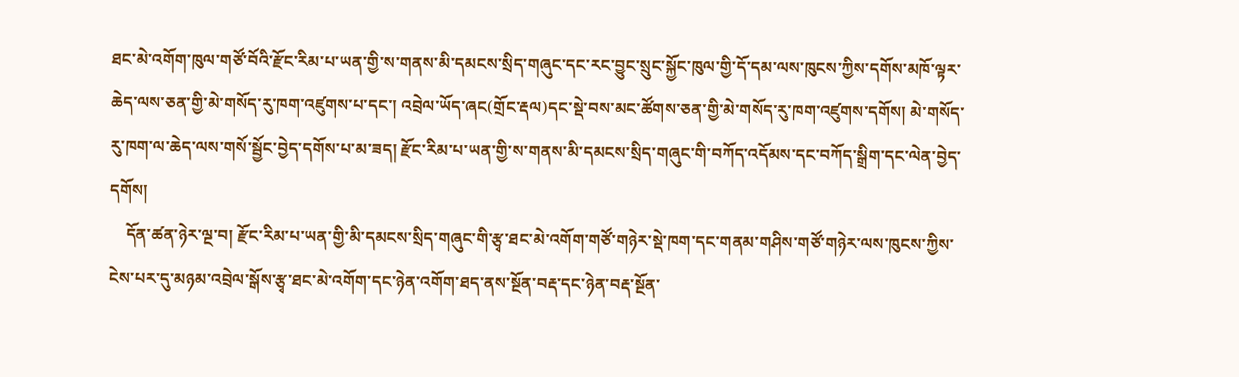ཐང་མེ་འགོག་ཁུལ་གཙོ་བོའི་རྫོང་རིམ་པ་ཡན་གྱི་ས་གནས་མི་དམངས་སྲིད་གཞུང་དང་རང་བྱུང་སྲུང་སྐྱོང་ཁུལ་གྱི་དོ་དམ་ལས་ཁུངས་ཀྱིས་དགོས་མཁོ་ལྟར་ཆེད་ལས་ཅན་གྱི་མེ་གསོད་རུ་ཁག་འཛུགས་པ་དང་། འབྲེལ་ཡོད་ཞང(གྲོང་རྡལ)དང་སྡེ་བས་མང་ཚོགས་ཅན་གྱི་མེ་གསོད་རུ་ཁག་འཛུགས་དགོས། མེ་གསོད་རུ་ཁག་ལ་ཆེད་ལས་གསོ་སྦྱོང་བྱེད་དགོས་པ་མ་ཟད། རྫོང་རིམ་པ་ཡན་གྱི་ས་གནས་མི་དམངས་སྲིད་གཞུང་གི་བཀོད་འདོམས་དང་བཀོད་སྒྲིག་དང་ལེན་བྱེད་དགོས།
    དོན་ཚན་ཉེར་ལྔ་བ། རྫོང་རིམ་པ་ཡན་གྱི་མི་དམངས་སྲིད་གཞུང་གི་རྩྭ་ཐང་མེ་འགོག་གཙོ་གཉེར་སྡེ་ཁག་དང་གནམ་གཤིས་གཙོ་གཉེར་ལས་ཁུངས་ཀྱིས་ངེས་པར་དུ་མཉམ་འབྲེལ་སྒོས་རྩྭ་ཐང་མེ་འགོག་དང་ཉེན་འགོག་ཐད་ནས་སྔོན་བརྡ་དང་ཉེན་བརྡ་སྔོན་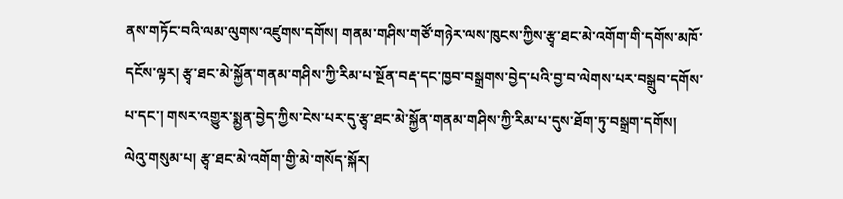ནས་གཏོང་བའི་ལམ་ལུགས་འཛུགས་དགོས། གནམ་གཤིས་གཙོ་གཉེར་ལས་ཁུངས་ཀྱིས་རྩྭ་ཐང་མེ་འགོག་གི་དགོས་མཁོ་དངོས་ལྟར། རྩྭ་ཐང་མེ་སྐྱོན་གནམ་གཤིས་ཀྱི་རིམ་པ་སྔོན་བརྡ་དང་ཁྱབ་བསྒྲགས་བྱེད་པའི་བྱ་བ་ལེགས་པར་བསྒྲུབ་དགོས་པ་དང་། གསར་འགྱུར་སྨྱན་བྱེད་ཀྱིས་ངེས་པར་དུ་རྩྭ་ཐང་མེ་སྐྱོན་གནམ་གཤིས་ཀྱི་རིམ་པ་དུས་ཐོག་ཏུ་བསྒྲག་དགོས།
ལེའུ་གསུམ་པ། རྩྭ་ཐང་མེ་འགོག་གྱི་མེ་གསོད་སྐོར།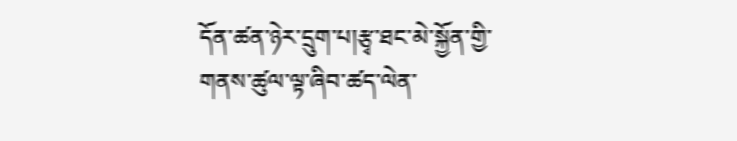དོན་ཚན་ཉེར་དྲུག་པ།རྩྭ་ཐང་མེ་སྐྱོན་གྱི་གནས་ཚུལ་ལྟ་ཞིབ་ཚད་ལེན་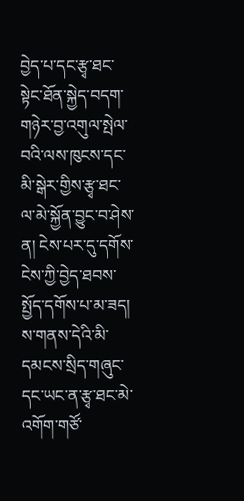བྱེད་པ་དང་རྩྭ་ཐང་སྟེང་ཐོན་སྐྱེད་བདག་གཉེར་བྱ་འགུལ་སྤེལ་བའི་ལས་ཁུངས་དང་མི་སྒེར་གྱིས་རྩྭ་ཐང་ལ་མེ་སྐྱོན་བྱུང་བ་ཤེས་ན། ངེས་པར་དུ་དགོས་ངེས་ཀྱི་བྱེད་ཐབས་སྤྱོད་དགོས་པ་མ་ཟད། ས་གནས་དེའི་མི་དམངས་སྲིད་གཞུང་དང་ཡང་ན་རྩྭ་ཐང་མེ་འགོག་གཙོ་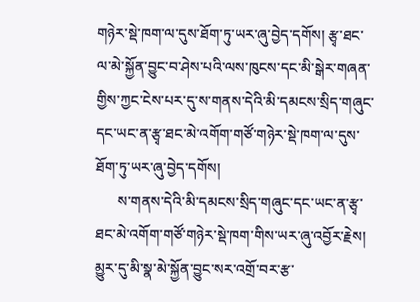གཉེར་སྡེ་ཁག་ལ་དུས་ཐོག་ཏུ་ཡར་ཞུ་བྱེད་དགོས། རྩྭ་ཐང་ལ་མེ་སྐྱོན་བྱུང་བ་ཤེས་པའི་ལས་ཁུངས་དང་མི་སྒེར་གཞན་གྱིས་ཀྱང་ངེས་པར་དུ་ས་གནས་དེའི་མི་དམངས་སྲིད་གཞུང་དང་ཡང་ན་རྩྭ་ཐང་མེ་འགོག་གཙོ་གཉེར་སྡེ་ཁག་ལ་དུས་ཐོག་ཏུ་ཡར་ཞུ་བྱེད་དགོས།
      ས་གནས་དེའི་མི་དམངས་སྲིད་གཞུང་དང་ཡང་ན་རྩྭ་ཐང་མེ་འགོག་གཙོ་གཉེར་སྡེ་ཁག་གིས་ཡར་ཞུ་འབྱོར་རྗེས། མྱུར་དུ་མི་སྣ་མེ་སྐྱོན་བྱུང་སར་འགྲོ་བར་རྩ་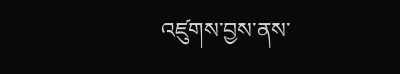འཛུགས་བྱས་ནས་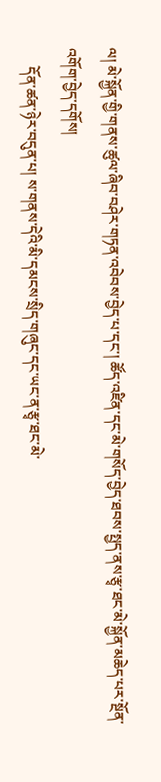ལ། མེ་སྐྱོན་གྱི་གནས་ཚུལ་ཞིབ་བཤེར་གཏན་འབེབས་བྱེད་པ་དང་། ཚོད་འཛིན་དང་མེ་གསོད་བྱེད་ཐབས་སྤྱད་ནས་རྩྭ་ཐང་མེ་སྐྱོན་མཆེད་པར་སྔོན་འགོག་བྱེད་དགོས།
     དོན་ཚན་ཉེར་བདུན་པ། ས་གནས་དེའི་མི་དམངས་སྲིད་གཞུང་དང་ཡང་ན་རྩྭ་ཐང་མེ་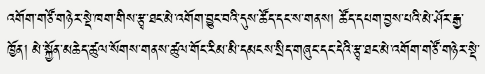འགོག་གཙོ་གཉེར་སྡེ་ཁག་གིས་རྩྭ་ཐང་མེ་འགོག་བྱུང་བའི་དུས་ཚོད་དང་ས་གནས། ཚོད་དཔག་བྱས་པའི་མེ་ཤོར་རྒྱ་ཁྱོན། མེ་སྐྱོན་མཆེད་ཚུལ་སོགས་གནས་ཚུལ་གོང་རིམ་མི་དམངས་སྲིད་གཞུང་དང་དེའི་རྩྭ་ཐང་མེ་འགོག་གཙོ་གཉེར་སྡེ་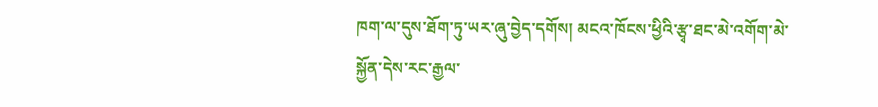ཁག་ལ་དུས་ཐོག་ཏུ་ཡར་ཞུ་བྱེད་དགོས། མངའ་ཁོངས་ཕྱིའི་རྩྭ་ཐང་མེ་འགོག་མེ་སྐྱོན་དེས་རང་རྒྱལ་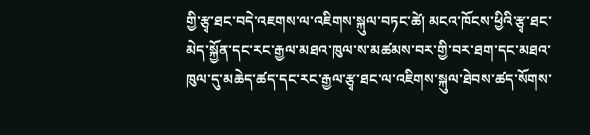གྱི་རྩྭ་ཐང་བདེ་འཇགས་ལ་འཇིགས་སྐུལ་བཏང་ཚེ། མངའ་ཁོངས་ཕྱིའི་རྩྭ་ཐང་མེད་སྐྱོན་དང་རང་རྒྱལ་མཐའ་ཁུལ་ས་མཚམས་བར་གྱི་བར་ཐག་དང་མཐའ་ཁུལ་དུ་མཆེད་ཚད་དང་རང་རྒྱལ་རྩྭ་ཐང་ལ་འཇིགས་སྐུལ་ཐེབས་ཚད་སོགས་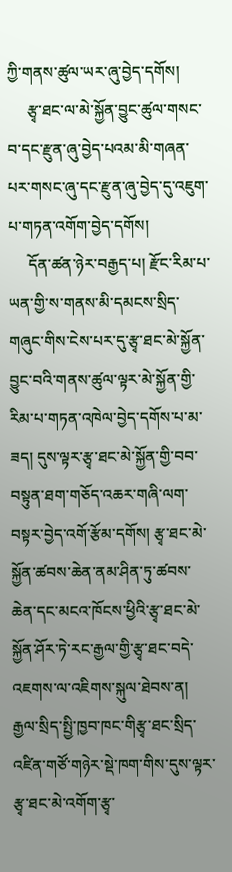ཀྱི་གནས་ཚུལ་ཡར་ཞུ་བྱེད་དགོས།
     རྩྭ་ཐང་ལ་མེ་སྐྱོན་བྱུང་ཚུལ་གསང་བ་དང་རྫུན་ཞུ་བྱེད་པའམ་མི་གཞན་པར་གསང་ཞུ་དང་རྫུན་ཞུ་བྱེད་དུ་འཇུག་པ་གཏན་འགོག་བྱེད་དགོས།
     དོན་ཚན་ཉེར་བརྒྱད་པ། རྫོང་རིམ་པ་ཡན་གྱི་ས་གནས་མི་དམངས་སྲིད་གཞུང་གིས་ངེས་པར་དུ་རྩྭ་ཐང་མེ་སྐྱོན་བྱུང་བའི་གནས་ཚུལ་ལྟར་མེ་སྐྱོན་གྱི་རིམ་པ་གཏན་འཁེལ་བྱེད་དགོས་པ་མ་ཟད། དུས་ལྟར་རྩྭ་ཐང་མེ་སྐྱོན་གྱི་བབ་བསྟུན་ཐག་གཅོད་འཆར་གཞི་ལག་བསྟར་བྱེད་འགོ་རྩོམ་དགོས། རྩྭ་ཐང་མེ་སྐྱོན་ཚབས་ཆེན་ནམ་ཤིན་ཏུ་ཚབས་ཆེན་དང་མངའ་ཁོངས་ཕྱིའི་རྩྭ་ཐང་མེ་སྐྱོན་ཤོར་ཏེ་རང་རྒྱལ་གྱི་རྩྭ་ཐང་བདེ་འཇགས་ལ་འཇིགས་སྐུལ་ཐེབས་ན། རྒྱལ་སྲིད་སྤྱི་ཁྱབ་ཁང་གིརྩྭ་ཐང་སྲིད་འཛིན་གཙོ་གཉེར་སྡེ་ཁག་གིས་དུས་ལྟར་རྩྭ་ཐང་མེ་འགོག་རྩྭ་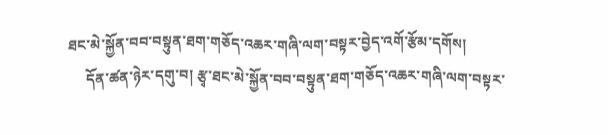ཐང་མེ་སྐྱོན་བབ་བསྟུན་ཐག་གཅོད་འཆར་གཞི་ལག་བསྟར་བྱེད་འགོ་རྩོམ་དགོས།
     དོན་ཚན་ཉེར་དགུ་བ། རྩྭ་ཐང་མེ་སྐྱོན་བབ་བསྟུན་ཐག་གཅོད་འཆར་གཞི་ལག་བསྟར་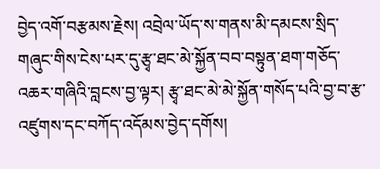བྱེད་འགོ་བརྩམས་རྗེས། འབྲེལ་ཡོད་ས་གནས་མི་དམངས་སྲིད་གཞུང་གིས་ངེས་པར་དུ་རྩྭ་ཐང་མེ་སྐྱོན་བབ་བསྟུན་ཐག་གཅོད་འཆར་གཞིའི་བླངས་བྱ་ལྟར། རྩྭ་ཐང་མེ་མེ་སྐྱོན་གསོད་པའི་བྱ་བ་རྩ་འཛུགས་དང་བཀོད་འདོམས་བྱེད་དགོས།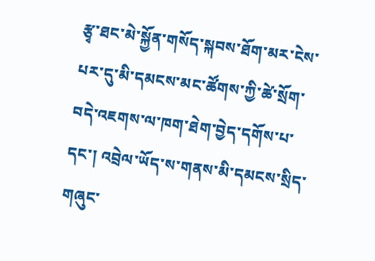རྩྭ་ཐང་མེ་སྐྱོན་གསོད་སྐབས་ཐོག་མར་ངེས་པར་དུ་མི་དམངས་མང་ཚོགས་ཀྱི་ཚེ་སྲོག་བདེ་འཇགས་ལ་ཁག་ཐེག་བྱེད་དགོས་པ་དང་། འབྲེལ་ཡོད་ས་གནས་མི་དམངས་སྲིད་གཞུང་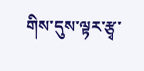གིས་དུས་ལྟར་རྩྭ་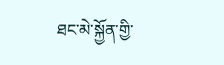ཐང་མེ་སྐྱོན་གྱི་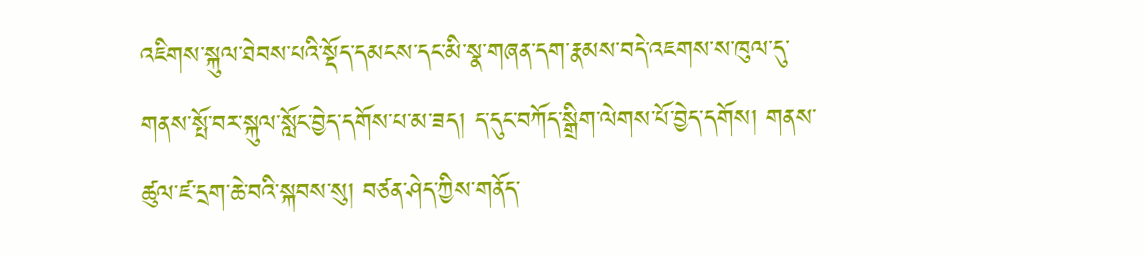འཇིགས་སྐུལ་ཐེབས་པའི་སྡོད་དམངས་དང་མི་སྣ་གཞན་དག་རྣམས་བདེ་འཇགས་ས་ཁུལ་དུ་གནས་སྤོ་བར་སྐུལ་སློང་བྱེད་དགོས་པ་མ་ཟད། ད་དུང་བཀོད་སྒྲིག་ལེགས་པོ་བྱེད་དགོས། གནས་ཚུལ་ཛ་དྲག་ཆེ་བའི་སྐབས་སུ། བཙན་ཤེད་ཀྱིས་གནོད་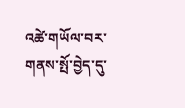འཚེ་གཡོལ་བར་གནས་སྤོ་བྱེད་དུ་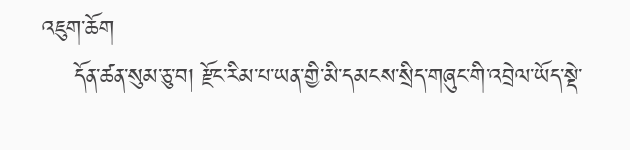འཇུག་ཆོག
    དོན་ཚན་སུམ་ཅུ་བ། རྫོང་རིམ་པ་ཡན་གྱི་མི་དམངས་སྲིད་གཞུང་གི་འབྲེལ་ཡོད་སྡེ་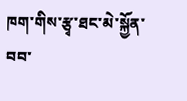ཁག་གིས་རྩྭ་ཐང་མེ་སྐྱོན་བབ་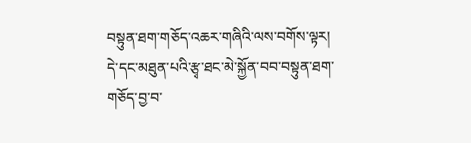བསྟུན་ཐག་གཅོད་འཆར་གཞིའི་ལས་བགོས་ལྟར། དེ་དང་མཐུན་པའི་རྩྭ་ཐང་མེ་སྐྱོན་བབ་བསྟུན་ཐག་གཅོད་བྱ་བ་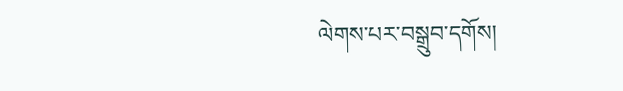ལེགས་པར་བསྒྲུབ་དགོས།